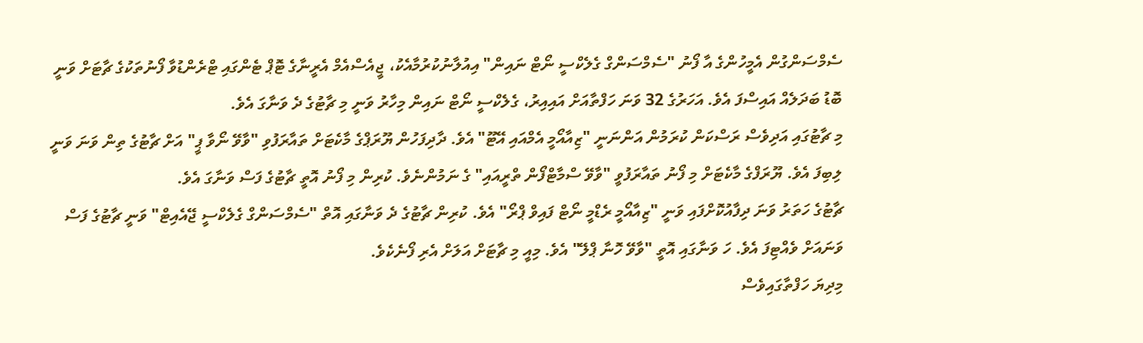ސެމްސަންގުން އެމީހުންގެ އާ ފޯނު "ސެމްސަންގް ގެލެކްސީ ނޯޓް ނައިން" އިއުލާނުކުރުމާއެކު، ޖީއެސްއެމް އެރީނާގެ ޓޮޕް ޓެންގައި ޓްރެންޑުވާ ފޯނުތަކުގެ ޗާޓަށް ވަނީ ބޮޑު ބަދަލެއް އައިސްފަ އެވެ. އަހަރުގެ 32 ވަނަ ހަފްތާއަށް އައިއިރު، ގެލެކްސީ ނޯޓް ނައިން މިހާރު ވަނީ މި ޗާޓުގެ ދެ ވަނާގަ އެވެ.
މި ޗާޓުގައި އަދިވެސް ރަސްކަން ކުރަމުން އަންނަނީ "ޒިއާއޯމީ އެމްއައި އޭޓޫ" އެވެ. ދާދިފަހުން ޔޫރަޕްގެ މާކެޓަށް ތައާރަފުވި "ވާވޭ ނޯވާ ޕީ" އަށް ޗާޓުގެ ތިން ވަނަ ވަނީ ލިބިފަ އެވެ. ޔޫރަފްގެ މާކެޓަށް މި ފޯނު ތައާރަފުވީ "ވާވޭ ސްމާޓްފޯން ތްރީއައި" ގެ ނަމުންނެވެ. ކުރިން މި ފޯނު އޮތީ ޗާޓުގެ ފަސް ވަނާގަ އެވެ.
ޗާޓުގެ ހަތަރު ވަނަ ދިފާއުކޮށްފައި ވަނީ "ޒިއާއޯމީ ރެޑްމީ ނޯޓް ފައިވް ޕްރޯ" އެވެ. ކުރިން ޗާޓުގެ ދެ ވަނާގައި އޮތް "ސެމްސަންގް ގެލެކްސީ ޖޭއެއިޓް" ވަނީ ޗާޓުގެ ފަސް ވަނައަށް ވެއްޓިފަ އެވެ. ހަ ވަނާގައި އޮތީ "ވާވޭ ހޮނާ ޕްލޭ" އެވެ. މިއީ މި ޗާޓަށް އަލަށް އެރި ފޯނެކެވެ.
މިދިޔަ ހަފްތާގައިވެސް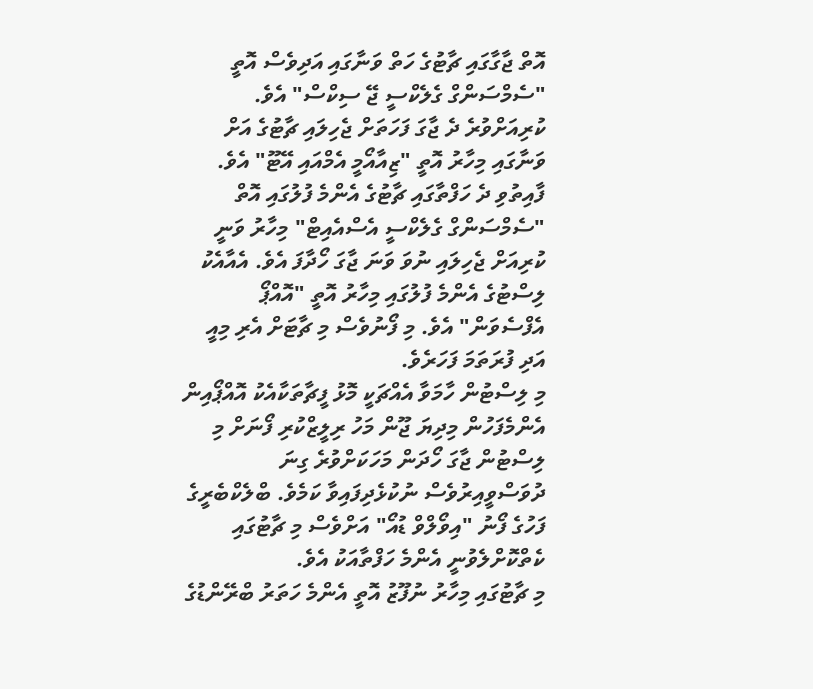އޮތް ޖާގާގައި ޗާޓުގެ ހަތް ވަނާގައި އަދިވެސް އޮތީ "ސެމްސަންގް ގެލެކްސީ ޖޭ ސިކްސް" އެވެ. ކުރިއަށްވުރެ ދެ ޖާގަ ފަހަތަށް ޖެހިލައި ޗާޓުގެ އަށް ވަނާގައި މިހާރު އޮތީ "ޒިއާއޯމީ އެމްއައި އޭޓޫ" އެވެ.
ފާއިތުވި ދެ ހަފްތާގައި ޗާޓުގެ އެންމެ ފުލުގައި އޮތް "ސެމްސަންގް ގެލެކްސީ އެސްއެއިޓް" މިހާރު ވަނީ ކުރިއަށް ޖެހިލައި ނުވަ ވަނަ ޖާގަ ހޯދާފަ އެވެ. އެއާއެކު ލިސްޓުގެ އެންމެ ފުލުގައި މިހާރު އޮތީ "އޮއްޕޯ އެފްސެވަން" އެވެ. މި ފޯނުވެސް މި ޗާޓަށް އެރި މިއީ އަދި ފުރަތަމަ ފަހަރެވެ.
މި ލިސްޓުން ހާމަވާ އެއްޗަކީ މޮޅު ފީޗާތަކާއެކު އޮއްޕޯއިން އެންމެފަހުން މިދިޔަ ޖޫން މަހު ރިލީޒްކުރި ފޯނަށް މި ލިސްޓުން ޖާގަ ހޯދަން މަހަކަށްވުރެ ގިނަ ދުވަސްވީއިރުވެސް ނުކުޅެދިފައިވާ ކަމެވެ. ބްލެކްބެރީގެ ފަހުގެ ފޯނު "އިވޯލްވް ޑުއޯ" އަށްވެސް މި ޗާޓުގައި ކެތްކޮށްލެވުނީ އެންމެ ހަފްތާއަކު އެވެ.
މި ޗާޓުގައި މިހާރު ނުފޫޒު އޮތީ އެންމެ ހަތަރު ބްރޭންޑުގެ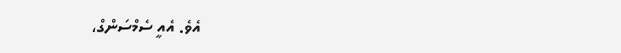އެވެ. އެއީ ސެމްސަންގް،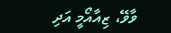ވާވޭ، ޒިއާއޯމީ އަދި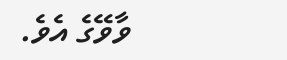ވާވޭގެ އެވެ.